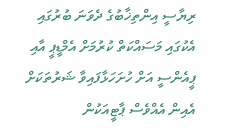ރިޔާސީ އިންތިޚާބުގެ ދެވަނަ ބުރުގައި އެކުގައި މަސައްކަތް ކުރުމަށް އެމްޑީޕީ އާއި ޕީއެންސީ އަށް ހުށަހަޅާފައިވާ ޝަރުތަކަށް އެއިން އެއްވެސް ޕާޓީއަކުން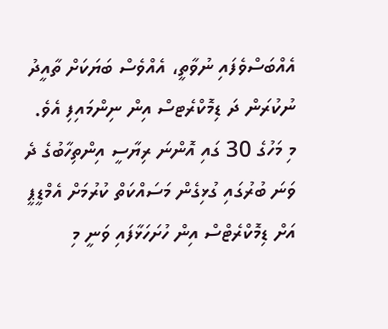އެއްބަސްވެފައި ނުވާތީ، އެއްވެސް ބަޔަކަށް ތާއީދު ނުކުރަން ދަ ޑިމޮކްރެޓސް އިން ނިންމައިފި އެވެ.
މި މަހުގެ 30 ގައި އޮންނަ ރިޔާސީ އިންތިހާބުގެ ދެ ވަނަ ބުރުގައި ގުޅިގެން މަސައްކަތް ކުރުމަށް އެމްޑީޕީ އަށް ޑިމޮކްރެޓްސް އިން ހުށަހަޅާފައި ވަނީ މި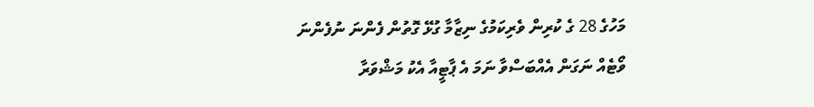މަހުގެ 28 ގެ ކުރިން ވެރިކަމުގެ ނިޒާމާ ގުޅޭ ގޮތުން ފެންނަ ނުފެންނަ ވޯޓެއް ނަގަން އެއްބަސްވާ ނަމަ އެ ޕާޓީއާ އެކު މަޝްވަރާ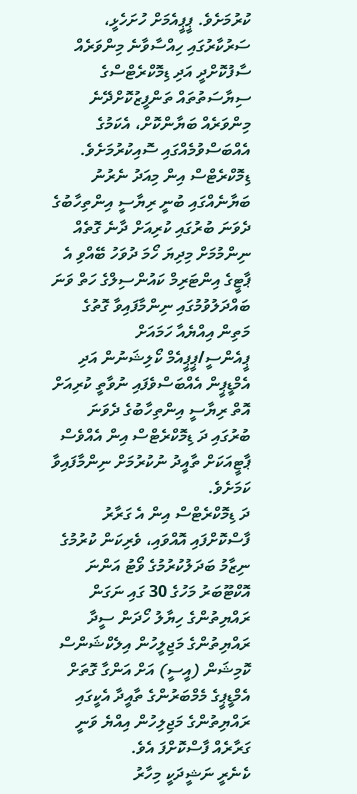ކުރުމަށެވެ. ޕީޕީއެމަށް ހުށަހެޅީ، ސަރުކާރުގައި ހިއްސާވާނެ މިންވަރެއް ސާފުކޮށްދީ އަދި ޑިމޮކްރެޓްސްގެ ސިޔާސަތުތައް ތަންފީޒުކޮށްދޭނެ މިންވަރެއް ބަޔާންކޮށް، އެކަމުގެ އެއްބަސްވުމެއްގައި ސޮއިކުރުމަށެވެ.
ޑިމޮކްރެޓްސް އިން މިއަދު ނެރުނު ބަޔާނެއްގައި ބުނީ ރިޔާސީ އިންތިހާބުގެ ދެވަނަ ބުރުގައި ކުރިއަށް ދާނެ ގޮތެއް ނިންމުމަށް މިދިޔަ ހޯމަ ދުވަހު ބޭއްވި އެ ޕާޓީގެ އިންޓަރިމް ކައުންސިލްގެ ހަތް ވަނަ ބައްދަލުވުމުގައި ނިންމާފައިވާ ގޮތުގެ މަތިން އިއްޔެއާ ހަމައަށް ޕީއެންސީ/ޕީޕީއެމް ކޯލިޝަނުން އަދި އެމްޑީޕީން އެއްބަސްވެފައި ނުވާތީ ކުރިއަށް އޮތް ރިޔާސީ އިންތިހާބުގެ ދެވަނަ ބުރުގައި ދަ ޑިމޮކްރެޓްސް އިން އެއްވެސް ޕާޓީއަކަށް ތާއީދު ނުކުރުމަށް ނިންމާފައިވާ ކަމަށެވެ.
ދަ ޑިމޮކްރެޓްސް އިން އެ ގަރާރު ފާސްކޮށްފައި އޮއްވައި، ވެރިކަން ކުރުމުގެ ނިޒާމު ބަދަލުކުރުމުގެ ވޯޓު އަންނަ އޮކްޓޫބަރު މަހުގެ 30 ގައި ނަގަން ރައްޔިތުންގެ ހިޔާލު ހޯދަން ސީދާ ރައްޔިތުންގެ މަޖިލީހުން އިލެކްޝަންސް ކޮމިޝަން (އީސީ) އަށް އަންގާ ގޮތަށް އެމްޑީޕީގެ މެމްބަރުންގެ ތާއީދާ އެކީގައި ރައްޔިތުންގެ މަޖިލިހުން އިއްޔެ ވަނީ ގަރާރެއް ފާސްކޮށްފަ އެވެ.
ކެނެރީ ނަޝީދަކީ މިހާރު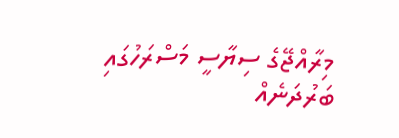މިރާއްޖޭގެ ސިޔާސީ މަސްރަހުގައި ބަރުދަނެއް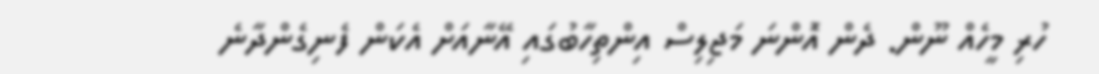ހުރި މީހެއް ނޫން. ދެން އޮންނަ މަޖިލިސް އިންތިހާބުގައި އޭނާއަށް އެކަން ފެނިގެންދާނެ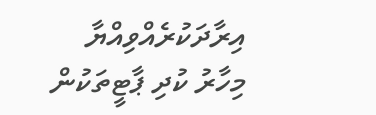އިރާދަކުރެއްވިއްޔާ
މިހާރު ކުދި ޕާޓީތަކުން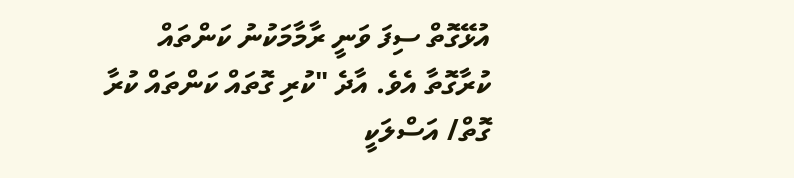އުޅޭގޮތް ސިފަ ވަނީ ރާމާމަކުނު ކަންތައް ކުރާގޮތާ އެވެ. އާދެ "ކުރި ގޮތައް ކަންތައް ކުރާ ގޮތް/ އަސްލަކީ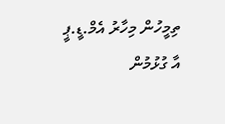ތިމީހުން މިހާރު އެމް.ޑީ.ޕީ އާ ގުޅުމުން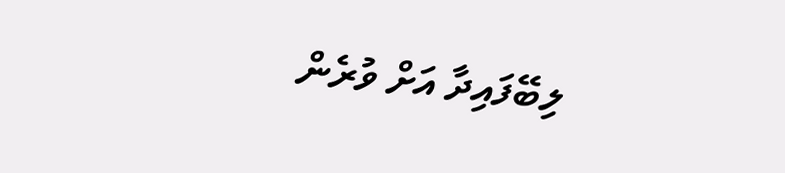ލިބޭފައިދާ އަށް ވުރެން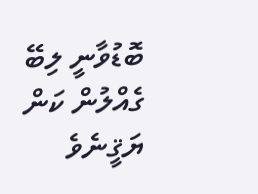ބޮޑުވާނީ ލިބޭ ގެއްލުން ކަން ޔަޤީނެވެ